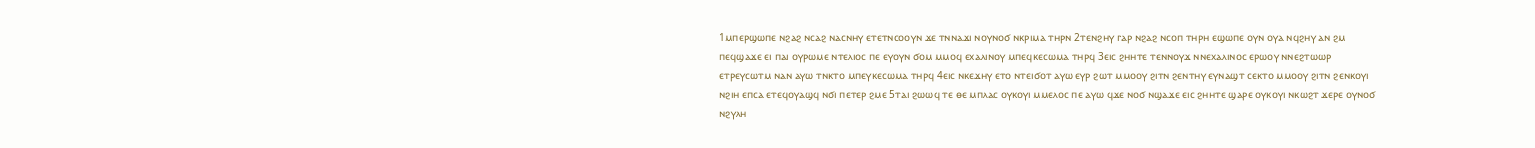1ⲙⲡⲉⲣϣⲱⲡⲉ ⲛϩⲁϩ ⲛⲥⲁϩ ⲛⲁⲥⲛⲏⲩ ⲉⲧⲉⲧⲛⲥⲟⲟⲩⲛ ϫⲉ ⲧⲛⲛⲁϫⲓ ⲛⲟⲩⲛⲟϭ ⲛⲕⲣⲓⲙⲁ ⲧⲏⲣⲛ 2ⲧⲉⲛϩⲏⲩ ⲅⲁⲣ ⲛϩⲁϩ ⲛⲥⲟⲡ ⲧⲏⲣⲏ ⲉϣⲱⲡⲉ ⲟⲩⲛ ⲟⲩⲁ ⲛϥϩⲏⲩ ⲁⲛ ϩⲙ ⲡⲉϥϣⲁϫⲉ ⲉⲓ ⲡⲁⲓ ⲟⲩⲣⲱⲙⲉ ⲛⲧⲉⲗⲓⲟⲥ ⲡⲉ ⲉⲩⲟⲩⲛ ϭⲟⲙ ⲙⲙⲟϥ ⲉⲭⲁⲗⲓⲛⲟⲩ ⲙⲡⲉϥⲕⲉⲥⲱⲙⲁ ⲧⲏⲣϥ 3ⲉⲓⲥ ϩⲏⲏⲧⲉ ⲧⲉⲛⲛⲟⲩϫ ⲛⲛⲉⲭⲁⲗⲓⲛⲟⲥ ⲉⲣⲱⲟⲩ ⲛⲛⲉϩⲧⲱⲱⲣ ⲉⲧⲣⲉⲩⲥⲱⲧⲙ ⲛⲁⲛ ⲁⲩⲱ ⲧⲛⲕⲧⲟ ⲙⲡⲉⲩⲕⲉⲥⲱⲙⲁ ⲧⲏⲣϥ 4ⲉⲓⲥ ⲛⲕⲉϫⲏⲩ ⲉⲧⲟ ⲛⲧⲉⲓϭⲟⲧ ⲁⲩⲱ ⲉⲩⲣ ϩⲱⲧ ⲙⲙⲟⲟⲩ ϩⲓⲧⲛ ϩⲉⲛⲧⲏⲩ ⲉⲩⲛⲁϣⲧ ⲥⲉⲕⲧⲟ ⲙⲙⲟⲟⲩ ϩⲓⲧⲛ ϩⲉⲛⲕⲟⲩⲓ ⲛϩⲓⲏ ⲉⲡⲥⲁ ⲉⲧⲉϥⲟⲩⲁϣϥ ⲛϭⲓ ⲡⲉⲧⲉⲣ ϩⲙⲉ 5ⲧⲁⲓ ϩⲱⲱϥ ⲧⲉ ⲑⲉ ⲙⲡⲗⲁⲥ ⲟⲩⲕⲟⲩⲓ ⲙⲙⲉⲗⲟⲥ ⲡⲉ ⲁⲩⲱ ϥϫⲉ ⲛⲟϭ ⲛϣⲁϫⲉ ⲉⲓⲥ ϩⲏⲏⲧⲉ ϣⲁⲣⲉ ⲟⲩⲕⲟⲩⲓ ⲛⲕⲱϩⲧ ϫⲉⲣⲉ ⲟⲩⲛⲟϭ ⲛϩⲩⲗⲏ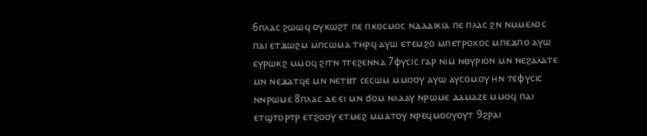6ⲡⲗⲁⲥ ϩⲱⲱϥ ⲟⲩⲕⲱϩⲧ ⲡⲉ ⲡⲕⲟⲥⲙⲟⲥ ⲛⲇⲁⲇⲓⲕⲓⲁ ⲡⲉ ⲡⲗⲁⲥ ϩⲛ ⲛⲙⲙⲉⲗⲟⲥ ⲡⲁⲓ ⲉⲧϫⲱϩⲙ ⲙⲡⲥⲱⲙⲁ ⲧⲏⲣϥ ⲁⲩⲱ ⲉⲧⲉⲙϩⲟ ⲙⲡⲉⲧⲣⲟⲭⲟⲥ ⲙⲡⲉϫⲡⲟ ⲁⲩⲱ ⲉⲩⲣⲱⲕϩ ⲙⲙⲟϥ ϩⲓⲧⲛ ⲧⲅⲉϩⲉⲛⲛⲁ 7ⲫⲩⲥⲓⲥ ⲅⲁⲣ ⲛⲓⲙ ⲛⲑⲩⲣⲓⲟⲛ ⲙⲛ ⲛⲉϩⲁⲗⲁⲧⲉ ⲙⲛ ⲛⲉϫⲁⲧϥⲉ ⲙⲛ ⲛⲉⲧⲃⲧ ⲥⲉⲥⲱⲙ ⲙⲙⲟⲟⲩ ⲁⲩⲱ ⲁⲩⲥⲟⲙⲟⲩ ⲏⲛ ⲧⲉⲫⲩⲥⲓⲥ ⲛⲛⲣⲱⲙⲉ 8ⲡⲗⲁⲥ ⲇⲉ ⲉⲓ ⲙⲛ ϭⲟⲙ ⲛⲗⲁⲁⲩ ⲛⲣⲱⲙⲉ ⲇⲁⲙⲁⲍⲉ ⲙⲙⲟϥ ⲡⲁⲓ ⲉⲧϣⲧⲟⲣⲧⲣ ⲉⲧϩⲟⲟⲩ ⲉⲧⲙⲉϩ ⲙⲙⲁⲧⲟⲩ ⲛⲣⲉϥⲙⲟⲟⲩⲟⲩⲧ 9ϩⲣⲁⲓ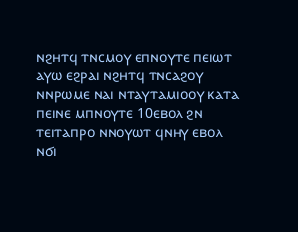ⲛϩⲏⲧϥ ⲧⲛⲥⲙⲟⲩ ⲉⲡⲛⲟⲩⲧⲉ ⲡⲉⲓⲱⲧ ⲁⲩⲱ ⲉϩⲣⲁⲓ ⲛϩⲏⲧϥ ⲧⲛⲥⲁϩⲟⲩ ⲛⲛⲣⲱⲙⲉ ⲛⲁⲓ ⲛⲧⲁⲩⲧⲁⲙⲓⲟⲟⲩ ⲕⲁⲧⲁ ⲡⲉⲓⲛⲉ ⲙⲡⲛⲟⲩⲧⲉ 10ⲉⲃⲟⲗ ϩⲛ ⲧⲉⲓⲧⲁⲡⲣⲟ ⲛⲛⲟⲩⲱⲧ ϥⲛⲏⲩ ⲉⲃⲟⲗ ⲛϭⲓ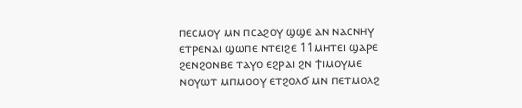ⲡⲉⲥⲙⲟⲩ ⲙⲛ ⲡⲥⲁϩⲟⲩ ϣϣⲉ ⲁⲛ ⲛⲁⲥⲛⲏⲩ ⲉⲧⲣⲉⲛⲁⲓ ϣⲱⲡⲉ ⲛⲧⲉⲓϩⲉ 11ⲙⲏⲧⲉⲓ ϣⲁⲣⲉ ϩⲉⲛϩⲟⲛⲃⲉ ⲧⲁⲩⲟ ⲉϩⲣⲁⲓ ϩⲛ ϯⲓⲙⲟⲩⲙⲉ ⲛⲟⲩⲱⲧ ⲙⲡⲙⲟⲟⲩ ⲉⲧϩⲟⲗϭ ⲙⲛ ⲡⲉⲧⲙⲟⲗϩ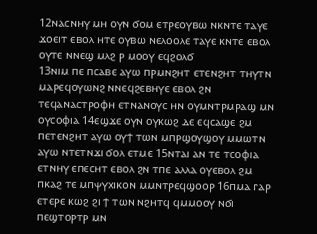12ⲛⲁⲥⲛⲏⲩ ⲙⲏ ⲟⲩⲛ ϭⲟⲙ ⲉⲧⲣⲉⲟⲩⲃⲱ ⲛⲕⲛⲧⲉ ⲧⲁⲩⲉ ϫⲟⲉⲓⲧ ⲉⲃⲟⲗ ⲏⲧⲉ ⲟⲩⲃⲱ ⲛⲉⲗⲟⲟⲗⲉ ⲧⲁⲩⲉ ⲕⲛⲧⲉ ⲉⲃⲟⲗ ⲟⲩⲧⲉ ⲛⲛⲉϣ ⲙⲗϩ ⲣ ⲙⲟⲟⲩ ⲉϥϩⲟⲗϭ
13ⲛⲓⲙ ⲡⲉ ⲡⲥⲁⲃⲉ ⲁⲩⲱ ⲡⲣⲙⲛϩⲏⲧ ⲉⲧⲉⲛϩⲏⲧ ⲧⲏⲩⲧⲛ ⲙⲁⲣⲉϥⲟⲩⲱⲛϩ ⲛⲛⲉϥϩⲉⲃⲏⲩⲉ ⲉⲃⲟⲗ ϩⲛ ⲧⲉϥⲁⲛⲁⲥⲧⲣⲟⲫⲏ ⲉⲧⲛⲁⲛⲟⲩⲥ ⲏⲛ ⲟⲩⲙⲛⲧⲣⲙⲣⲁϣ ⲙⲛ ⲟⲩⲥⲟⲫⲓⲁ 14ⲉϣϫⲉ ⲟⲩⲛ ⲟⲩⲕⲱϩ ⲇⲉ ⲉϥⲥⲁϣⲉ ϩⲙ ⲡⲉⲧⲉⲛϩⲏⲧ ⲁⲩⲱ ⲟⲩϯ ⲧⲱⲛ ⲙⲡⲣϣⲟⲩϣⲟⲩ ⲙⲙⲱⲧⲛ ⲁⲩⲱ ⲛⲧⲉⲧⲛϫⲓ ϭⲟⲗ ⲉⲧⲙⲉ 15ⲛⲧⲁⲓ ⲁⲛ ⲧⲉ ⲧⲥⲟⲫⲓⲁ ⲉⲧⲛⲏⲩ ⲉⲡⲉⲥⲏⲧ ⲉⲃⲟⲗ ϩⲛ ⲧⲡⲉ ⲁⲗⲗⲁ ⲟⲩⲉⲃⲟⲗ ϩⲙ ⲡⲕⲁϩ ⲧⲉ ⲙⲡⲯⲩⲭⲓⲕⲟⲛ ⲙⲙⲛⲧⲣⲉϥϣⲟⲟⲣ 16ⲡⲙⲁ ⲅⲁⲣ ⲉⲧⲉⲣⲉ ⲕⲱϩ ϩⲓ ϯ ⲧⲱⲛ ⲛϩⲏⲧϥ ϥⲙⲙⲟⲟⲩ ⲛϭⲓ ⲡⲉϣⲧⲟⲣⲧⲣ ⲙⲛ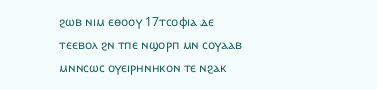ϩⲱⲃ ⲛⲓⲙ ⲉⲑⲟⲟⲩ 17ⲧⲥⲟⲫⲓⲁ ⲇⲉ ⲧⲉⲉⲃⲟⲗ ϩⲛ ⲧⲡⲉ ⲛϣⲟⲣⲡ ⲙⲛ ⲥⲟⲩⲁⲁⲃ ⲙⲛⲛⲥⲱⲥ ⲟⲩⲉⲓⲣⲏⲛⲏⲕⲟⲛ ⲧⲉ ⲛϩⲁⲕ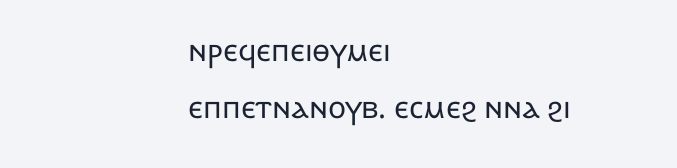ⲛⲣⲉϥⲉⲡⲉⲓⲑⲩⲙⲉⲓ ⲉⲡⲡⲉⲧⲛⲁⲛⲟⲩⲃ. ⲉⲥⲙⲉϩ ⲛⲛⲁ ϩⲓ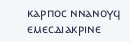ⲕⲁⲣⲡⲟⲥ ⲛⲛⲁⲛⲟⲩϥ ⲉⲙⲉⲥⲇⲓⲁⲕⲣⲓⲛⲉ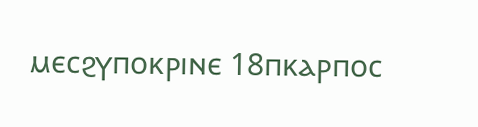ⲙⲉⲥϩⲩⲡⲟⲕⲣⲓⲛⲉ 18ⲡⲕⲁⲣⲡⲟⲥ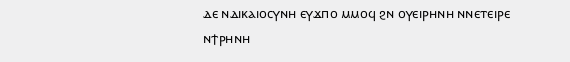ⲇⲉ ⲛⲇⲓⲕⲁⲓⲟⲥⲩⲛⲏ ⲉⲩϫⲡⲟ ⲙⲙⲟϥ ϩⲛ ⲟⲩⲉⲓⲣⲏⲛⲏ ⲛⲛⲉⲧⲉⲓⲣⲉ ⲛϯⲣⲏⲛⲏ